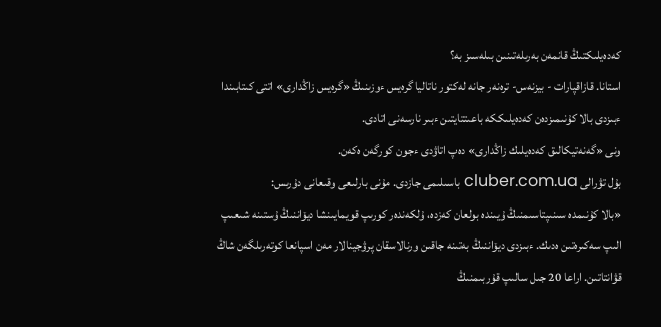كەدەيلىكتىڭ قانمەن بەرىلەتىنىن بىلەسىز بە؟
استانا. قازاقپارات - بيزنەس- ترەنەر جانە لەكتور ناتاليا گرەيس ءوزىنىڭ «گرەيس زاڭدارى» اتتى كىتابىندا ءبىزدى بالا كۇنىمىزدەن كەدەيلىككە باعىتتايتىن ءبىر نارسەنى اتادى.
ونى «گەنەتيكالىق كەدەيلىك زاڭدارى» دەپ اتاۋدى ءجون كورگەن ەكەن.
بۇل تۋرالى cluber.com.ua باسىلىمى جازدى. مۇنى بارلىعى وقىعانى دۇرىس:
«بالا كۇنىمدە سىنىپتاسىمنىڭ ۇيىندە بولعان كەزدە، ۇلكەندەر كورىپ قويمايىنشا ديۆاننىڭ ۇستىنە شىعىپ الىپ سەكىرەتىن ەدىك. ءبىزدى ديۆاننىڭ بەتىنە جاقىن ورنالاسقان پرۋجينالار مەن اسپانعا كوتەرىلگەن شاڭ قۋانتاتىن. اراعا 20 جىل سالىپ قۇربىمنىڭ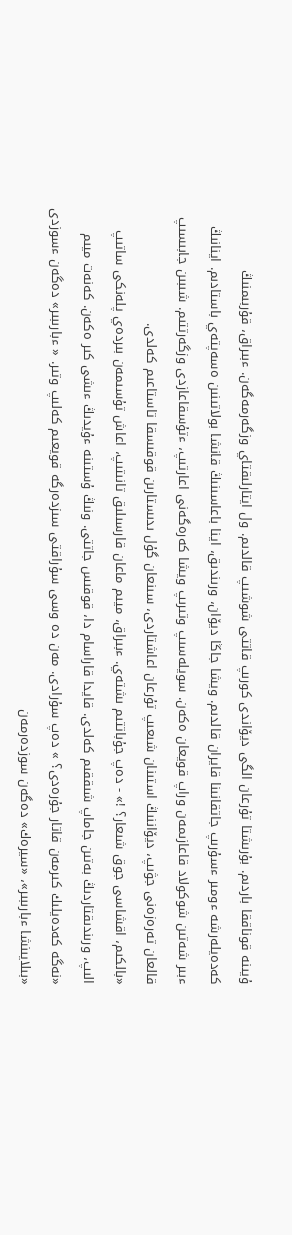ۇيىنە قوناققا باردىم. بۇرىشتا تۇرعان الگى ديۆاندى كورىپ قاتتى شوشىپ قالدىم. ول ايتارلىقتاي وزگەرمەگەن. ءبىراق، قۇربىمنىڭ كەدەيلەرشە ءومىر ءسۇرىپ جاتقانىنا قايران قالدىم. ويشا جاڭا ديۆان، ورىندىق، اينا باعاسىنىڭ قانشا بولاتىنىن ەسەپتەي باستادىم. اينانىڭ ءبىر شەتىن شوكولاد قاعازىمەن وراپ قويعان ەكەن. سويلەسىپ وتىرىپ ويشا كەرەگەنى اعارتىپ، ءتۇسقاعازدى وزگەرتتىم. شىبىن جابىسىپ قالعان تەرەزەنى جۋىپ، ديۆاننىڭ استىنان شىعىپ تۇرعان اعاشتاردى، سىنعان گۇل ىدىستارىن قوقىسقا تاستاعىم كەلدى.
«بالكىم، اقشاسى جوق شىعار؟ !» - دەپ جۇباتتىم ىشتەي. ءبىراق، ميىم ماعان قارسىلىق تانىتىپ، اعاش تۇسىمەن بىردەي پلەنكى ساتىپ الىپ، ورىندىقتاردىڭ بەتىن جاماپ شىققىم كەلدى. قايدا قاراسام دا، قوقىس جاتتى. ونىڭ ۇستىنە ءۇيدىڭ ءىشى كىر ەكەن. كەنەت ميىم «نەگە كەدەيلىك كىرمەن قاتار جۇرەدى؟ » دەپ سۇرادى. مەن دە وسى سۇراقتى سىزدەرگە قويعىم كەلىپ وتىر. « ءبارىبىر» دەگەن ءسوزدى «بىلايىنشا ءبارىبىر»، «سيرەك» دەگەن سوزدەرمەن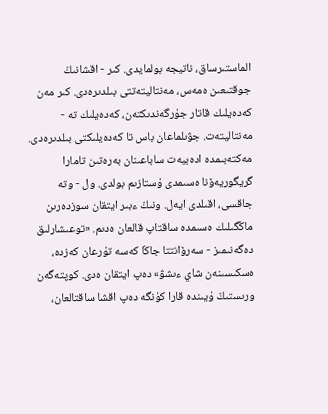الماستىرساق، ناتيجە بولمايدى. كىر - اقشانىڭ جوقتىعىن ەمەس، مەنتاليتەتتى بىلدىرەدى. كىر مەن كەدەيلىك قاتار جۇرگەندىكتەن، كەدەيلىك تە - مەنتاليتەت. جۋىلماعان باس تا كەدەيلىكتى بىلدىرەدى.
مەكتەبىمدە ادەبيەت ساباعىنان بەرەتىن تامارا گريگوريەۆنا ەسىمدى ۇستازىم بولدى. ول - وتە جاقسى، اقىلدى ايەل. ونىڭ ءبىر ايتقان سوزدەرىن ماڭگىلىك ەسىمدە ساقتاپ قالعان ەدىم. «توعىشارلىق دەگەنىمىز - سەرۆانتتا جاڭا كەسە تۇرعان كەزدە، ەسكىسىنەن شاي ءىشۋ» دەپ ايتقان ەدى. كوپتەگەن ورىستىڭ ۇيىندە قارا كۇنگە دەپ اقشا ساقتالعان،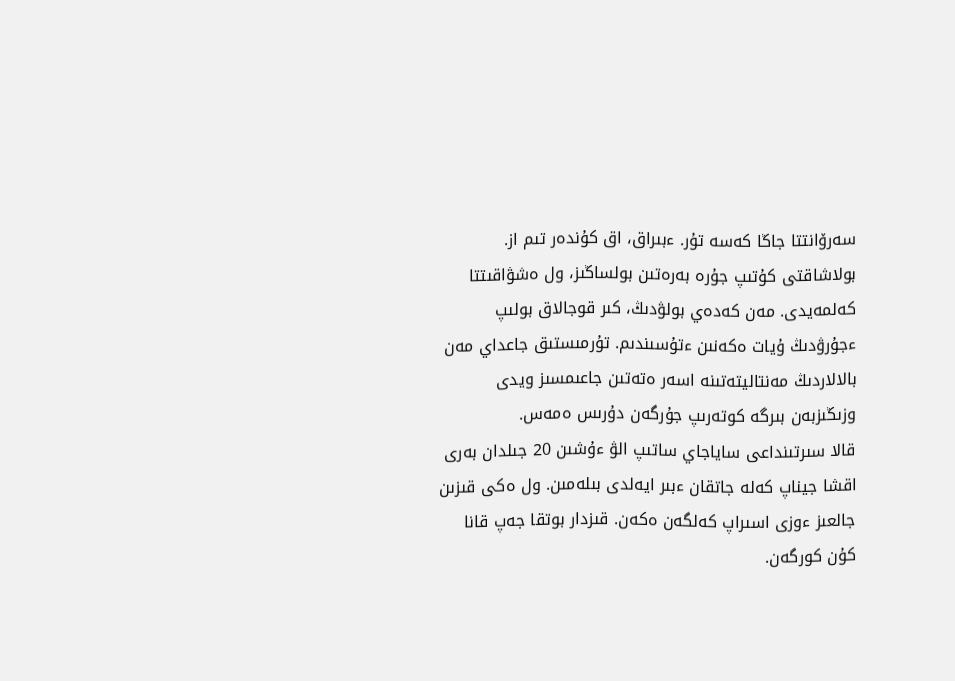سەرۆانتتا جاڭا كەسە تۇر. ءبىراق، اق كۇندەر تىم از. بولاشاقتى كۇتىپ جۇرە بەرەتىن بولساڭىز، ول ەشۋاقىتتا كەلمەيدى. مەن كەدەي بولۋدىڭ، كىر قوجالاق بولىپ ءجۇرۋدىڭ ۇيات ەكەنىن ءتۇسىندىم. تۇرمىستىق جاعداي مەن بالالاردىڭ مەنتاليتەتىنە اسەر ەتەتىن جاعىمسىز ويدى وزىڭىزبەن بىرگە كوتەرىپ جۇرگەن دۇرىس ەمەس.
قالا سىرتىنداعى ساياجاي ساتىپ الۋ ءۇشىن 20 جىلدان بەرى اقشا جيناپ كەلە جاتقان ءبىر ايەلدى بىلەمىن. ول ەكى قىزىن جالعىز ءوزى اسىراپ كەلگەن ەكەن. قىزدار بوتقا جەپ قانا كۇن كورگەن.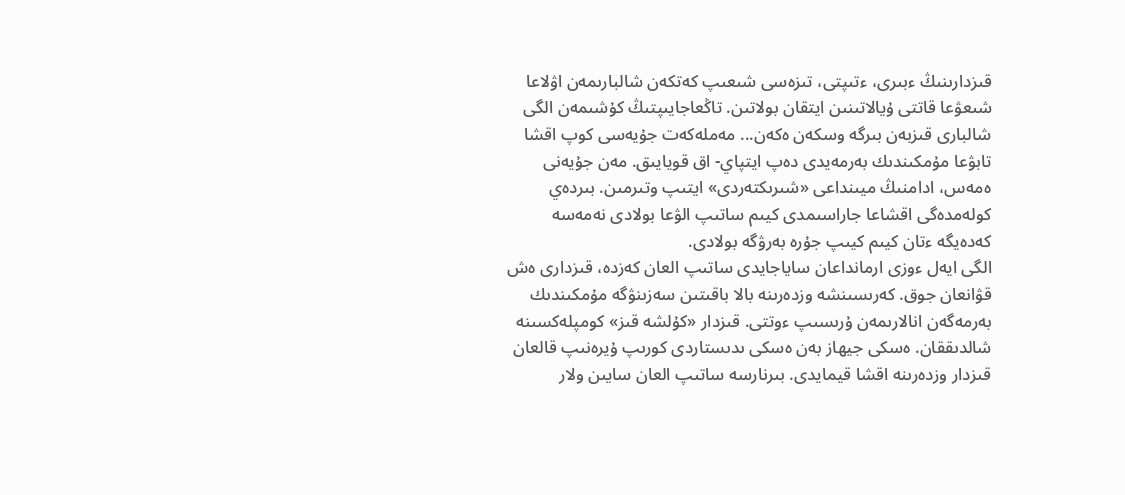قىزدارىنىڭ ءبىرى، ءتىپتى، تىزەسى شىعىپ كەتكەن شالبارىمەن اۋلاعا شىعۋعا قاتتى ۇيالاتىنىن ايتقان بولاتىن. تاڭعاجايىپتىڭ كۇشىمەن الگى شالبارى قىزبەن بىرگە وسكەن ەكەن... مەملەكەت جۇيەسى كوپ اقشا تابۋعا مۇمكىندىك بەرمەيدى دەپ ايتپاي- اق قويايىق. مەن جۇيەنى ەمەس، ادامنىڭ ميىنداعى «شىرىكتەردى» ايتىپ وتىرمىن. بىردەي كولەمدەگى اقشاعا جاراسىمدى كيىم ساتىپ الۋعا بولادى نەمەسە كەدەيگە ءتان كيىم كيىپ جۇرە بەرۋگە بولادى.
الگى ايەل ءوزى ارمانداعان ساياجايدى ساتىپ العان كەزدە، قىزدارى ەش قۋانعان جوق. كەرىسىنشە وزدەرىنە بالا باقىتىن سەزىنۋگە مۇمكىندىك بەرمەگەن انالارىمەن ۇرىسىپ ءوتتى. قىزدار «كۇلشە قىز» كومپلەكسىنە شالدىققان. ەسكى جيھاز بەن ەسكى ىدىستاردى كورىپ ۇيرەنىپ قالعان قىزدار وزدەرىنە اقشا قيمايدى. بىرنارسە ساتىپ العان سايىن ولار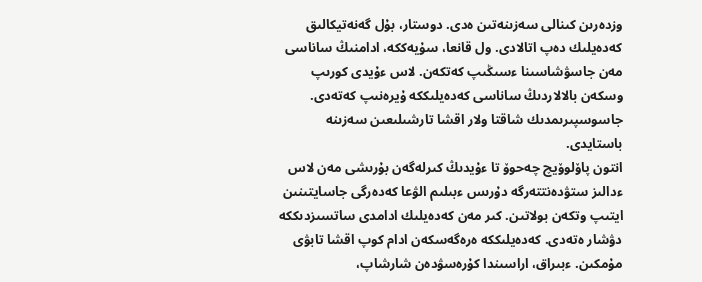وزدەرىن كىنالى سەزىنەتىن ەدى. دوستار، بۇل گەنەتيكالىق كەدەيلىك دەپ اتالادى. ول قانعا، سۇيەككە، ادامنىڭ ساناسى مەن جاسۋشاسىنا ءسىڭىپ كەتكەن. لاس ءۇيدى كورىپ وسكەن بالالاردىڭ ساناسى كەدەيلىككە ۇيرەنىپ كەتەدى. جاسوسپىرىمدىك شاقتا ولار اقشا تارشىلىعىن سەزىنە باستايدى.
انتون پاۆلوۆيچ چەحوۆ تا ءۇيدىڭ كىرلەگەن بۇرىشى مەن لاس ءدالىز ستۋدەنتتەرگە دۇرىس ءبىلىم الۋعا كەدەرگى جاسايتىنىن ايتىپ وتكەن بولاتىن. كىر مەن كەدەيلىك ادامدى ساتسىزدىككە دۋشار ەتەدى. كەدەيلىككە ەرەگەسكەن ادام كوپ اقشا تابۋى مۇمكىن. ءبىراق، اراسىندا كۇرەسۋدەن شارشاپ،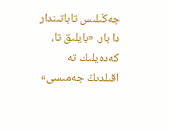جەڭىلىس تاباتىندار دا بار. «بايلىق تا، كەدەيلىك تە اقىلدىڭ جەمىسى»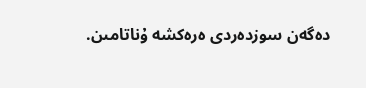دەگەن سوزدەردى ەرەكشە ۇناتامىن.